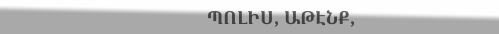ՊՈԼԻՍ, ԱԹԷՆՔ,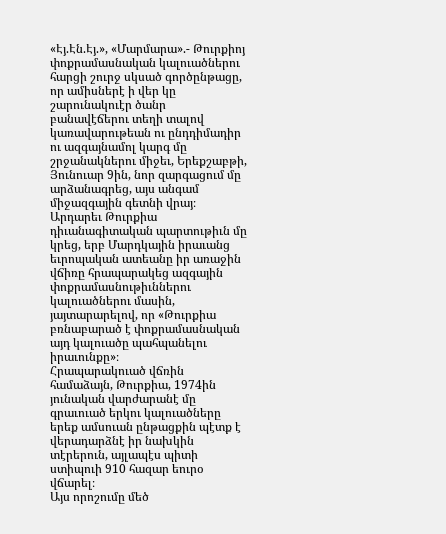«Էյ.Էն.Էյ.», «Մարմարա».- Թուրքիոյ փոքրամասնական կալուածներու հարցի շուրջ սկսած գործընթացը, որ ամիսներէ ի վեր կը շարունակուէր ծանր բանավէճերու տեղի տալով կառավարութեան ու ընդդիմադիր ու ազգայնամոլ կարգ մը շրջանակներու միջեւ, Երեքշաբթի, Յունուար 9ին, նոր զարգացում մը արձանագրեց, այս անգամ միջազգային գետնի վրայ։
Արդարեւ Թուրքիա դիւանագիտական պարտութիւն մը կրեց, երբ Մարդկային իրաւանց եւրոպական ատեանը իր առաջին վճիռը հրապարակեց ազգային փոքրամասնութիւններու կալուածներու մասին, յայտարարելով, որ «Թուրքիա բռնաբարած է փոքրամասնական այդ կալուածը պահպանելու իրաւունքը»։
Հրապարակուած վճռին համաձայն, Թուրքիա, 1974ին յունական վարժարանէ մը գրաւուած երկու կալուածները երեք ամսուան ընթացքին պէտք է վերադարձնէ իր նախկին տէրերուն, այլապէս պիտի ստիպուի 910 հազար եուրօ վճարել։
Այս որոշումը մեծ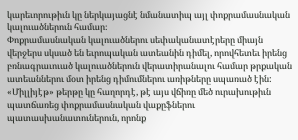կարեւորութիւն կը ներկայացնէ նմանատիպ այլ փոքրամասնական կալուածներուն համար։
Փոքրամասնական կալուածներու սեփականատէրերը միայն վերջերս սկսած են եւրոպական ատեանին դիմել, որովհետեւ իրենց բռնագրաւուած կալուածներուն վերատիրանալու համար թրքական ատեաններու մօտ իրենց դիմումներու առիթները սպառած էին:
«Միլլիյէթ» թերթը կը հաղորդէ, թէ այս վճիռը մեծ ուրախութիւն պատճառեց փոքրամասնական վաքըֆներու պատասխանատուներուն, որոնք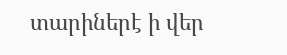տարիներէ ի վեր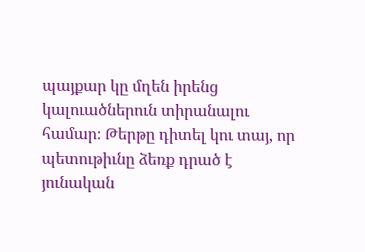պայքար կը մղեն իրենց կալուածներուն տիրանալու համար։ Թերթը դիտել կու տայ, որ պետութիւնը ձեռք դրած է յունական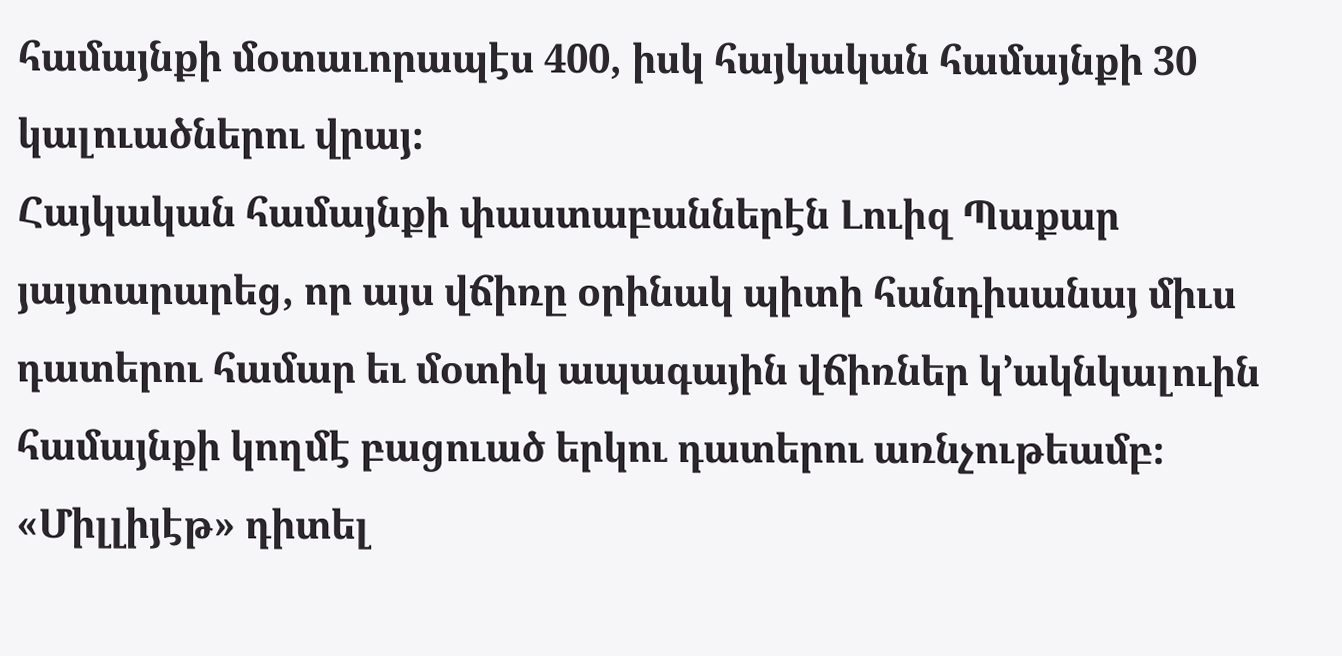համայնքի մօտաւորապէս 400, իսկ հայկական համայնքի 30 կալուածներու վրայ։
Հայկական համայնքի փաստաբաններէն Լուիզ Պաքար յայտարարեց, որ այս վճիռը օրինակ պիտի հանդիսանայ միւս դատերու համար եւ մօտիկ ապագային վճիռներ կ՚ակնկալուին համայնքի կողմէ բացուած երկու դատերու առնչութեամբ։
«Միլլիյէթ» դիտել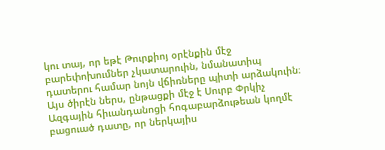կու տայ, որ եթէ Թուրքիոյ օրէնքին մէջ բարեփոխումներ չկատարուին, նմանատիպ դատերու համար նոյն վճիռները պիտի արձակուին։ Այս ծիրէն ներս, ընթացքի մէջ է Սուրբ Փրկիչ Ազգային հիւանդանոցի հոգաբարձութեան կողմէ բացուած դատը, որ ներկայիս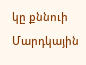կը քննուի Մարդկային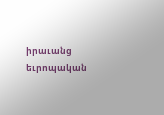իրաւանց եւրոպական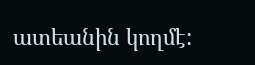ատեանին կողմէ: